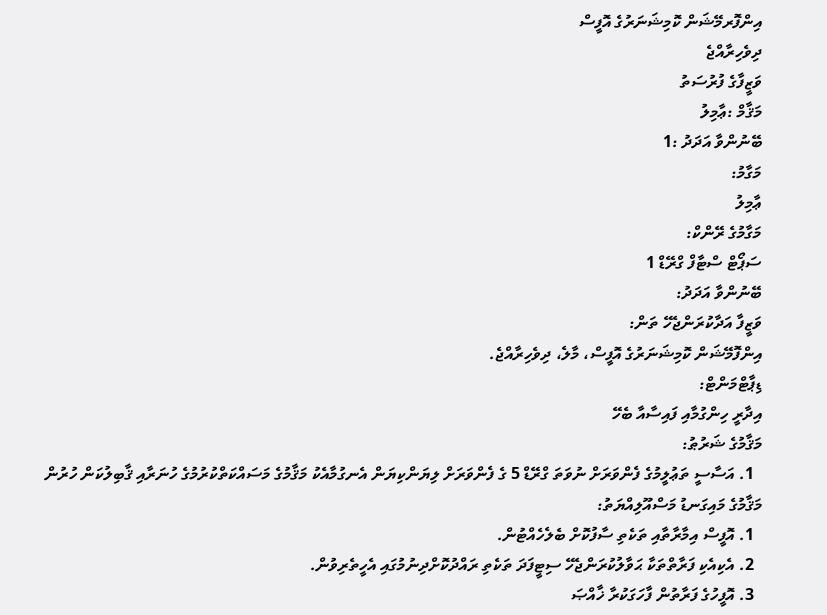އިންފޮރމޭޝަން ކޮމިޝަނަރުގެ އޮފީސް
ދިވެހިރާއްޖެ
ވަޒީފާގެ ފުރުސަތު
މަޤާމް :ޢާމިލު
ބޭނުންވާ އަދަދު :1
މަގާމު:
ޢާމިލު
މަގާމުގެ ރޭންކް:
ސަޕޯޓް ސްޓާފް ގްރޭޑް 1
ބޭނުންވާ އަދަދު:
ވަޒީފާ އަދާކުރަންޖެހޭ ތަން:
އިންފޮމޭޝަން ކޮމިޝަނަރުގެ އޮފީސް، މާލެ، ދިވެހިރާއްޖެ.
ޑިޕާޓްމަންޓް:
އިދާރީ ހިންގުމާއި ފައިސާއާ ބެހޭ
މަޤާމުގެ ޝަރުޠު:
  1. އަސާސީ ތަޢުލީމުގެ ފެންވަރަށް ނުވަތަ ގްރޭޑް 5 ގެ ފެންވަރަށް ލިޔަންކިޔަން އެނގުމާއެކު މަޤާމުގެ މަސައްކަތްކުރުމުގެ ހުނަރާއި ޤާބިލުކަން ހުރުން
މަޤާމުގެ މައިގަނޑު މަސްއޫލިއްޔަތު:
  1. އޮފީސް އިމާރާތާއި ތަކެތި ސާފުކޮށް ބެލެހެއްޓުން.
  2. އެކިއެކި ފަރާތްތަކާ ޙަވާލުކުރަންޖެހޭ ސިޓީފަދަ ތަކެތި ރައްދުކޮށްދިނުމުގައި އެހީތެރިވުން.
  3. އޮފީހުގެ ފަރާތުން ފާހަގަކުރާ ޚާއްޞަ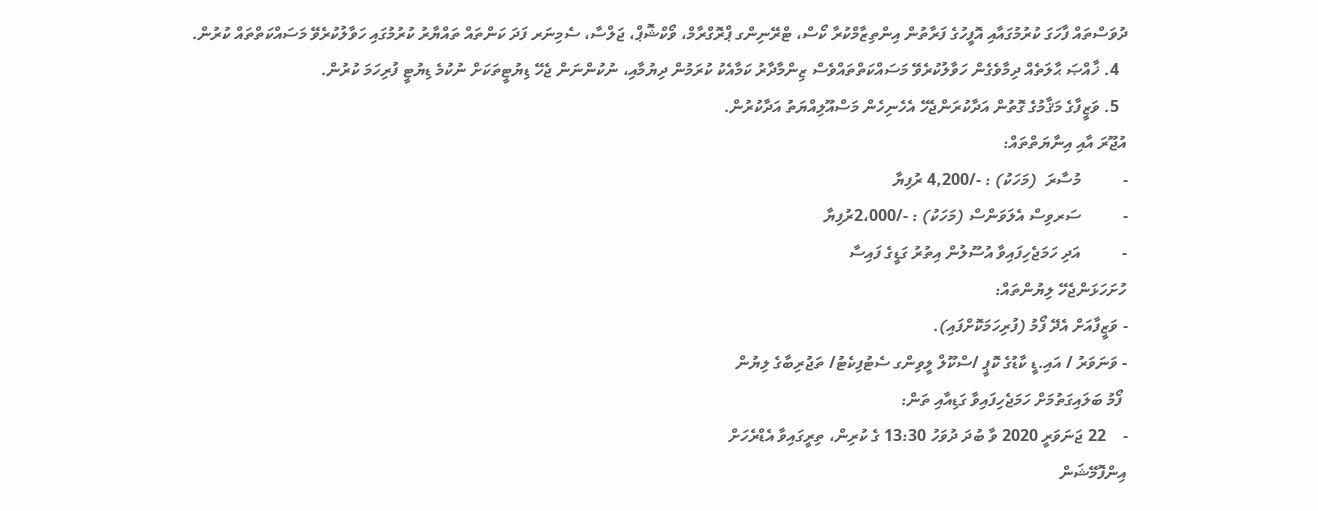ދުވަސްތައް ފާހަގަ ކުރުމުގައާއި އޮފީހުގެ ފަރާތުން އިންތިޒާމްކުރާ ކޯސް، ޓްރޭނިންގ ޕްރޮގްރާމް، ވޯކްޝޮޕް، ޖަލްސާ، ސެމިނަރ ފަދަ ކަންތައް ތައްޔާރު ކުރުމުގައި ހަވާލުކުރެވޭ މަސައްކަތްތައް ކުރުން.
  4. ޚާއްޞަ ޙާލަތެއް ދިމާވެގެން ހަވާލުކުރެވޭ މަސައްކަތްތައްވެސް ޒިންމާދާރު ކަމާއެކު ކުރަމުން ދިޔުމާއި، ނުކުންނަން ޖެހޭ ޑިޔުޓީތަކަށް ނުކުމެ ޑިޔުޓީ ފުރިހަމަ ކުރުން.
  5. ވަޒީފާގެ މަޤާމުގެ ގޮތުން އަދާކުރަންޖެހޭ އެހެނިހެން މަސްއޫލިއްޔަތު އަދާކުރުން.
އުޖޫރަ އާއި އިނާޔަތްތައް:
-          މުސާރަ  (މަހަކު) : -/4,200 ރުފިޔާ
-          ސަރވިސް އެލަވަންސް (މަހަކު) : -/2،000ރުފިޔާ
-          އަދި ހަމަޖެހިފައިވާ އުސޫލުން އިތުރު ގަޑީގެ ފައިސާ
ހުށަހަޅަންޖެހޭ ލިޔުންތައް:
- ވަޒީފާއަށް އެދޭ ފޯމު (ފުރިހަމަކޮށްފައި).
- ވަނަވަރު / އައި.ޑީ ކާޑުގެ ކޮޕީ /ސްކޫލް ލީވިންގ ސެޓުފިކެޓު/ ތަޖުރިބާގެ ލިޔުން
 ފޯމު ބަލައިގަތުމަށް ހަމަޖެހިފައިވާ ގަޑިއާއި ތަން:
-    22 ޖަނަވަރީ 2020 ވާ ބުދަ ދުވަހު 13:30 ގެ ކުރިން، ތިރީގައިވާ އެޑްރެހަށް
އިންފޮމޭޝަން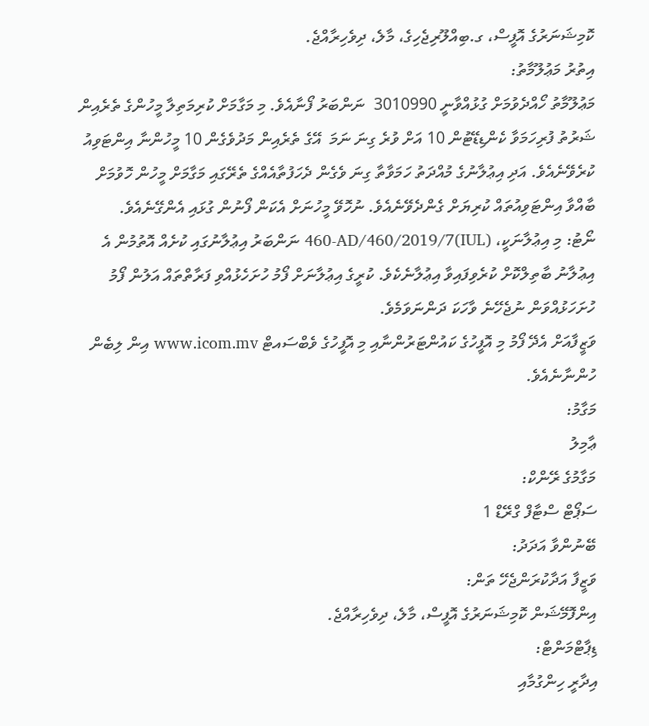ކޮމިޝަނަރުގެ އޮފީސް، ގ.ބިއްލޫރިޖެހިގެ، މާލެ، ދިވެހިރާއްޖެ.
އިތުރު މަޢުލޫމާތު:
މަޢުލޫމާތު ހޯއްދެވުމަށް ގުޅުއްވާނީ 3010990  ނަންބަރު ފޯނާއެވެ. މި މަގާމަށް ކުރިމަތިލާ މީހުންގެ ތެރެއިން ޝަރުތު ފުރިހަމަވާ ކެންޑިޑޭޓުން 10 އަށް ވުރެ ގިނަ ނަމަ  އޭގެ ތެރެއިން މަދުވެގެން 10 މީހުންނާ އިންޓަވިއު ކުރެވޭނެއެވެ. އަދި އިޢުލާނުގެ މުއްދަތު ހަމަވާތާ ގިނަ ވެގެން ދެހަފުތާއެއްގެ ތެރޭގައި މަގާމަށް މީހުން ހޮވުމަށް ބާއްވާ އިންޓަވިއުތައް ކުރިޔަށް ގެންދެވޭނެއެވެ. ނުހޮވޭ މީހުނަށް އެކަން ފޯނުން ގުޅައި އެންގޭނެއެވެ.
ނޯޓު: މި އިޢުލާނަކީ، (IUL)460-AD/460/2019/7 ނަންބަރު އިޢުލާނުގައި ކުށެއް އޮތުމުން އެ އިޢުލާނު ބާތިލްކޮށް ކުރެވިފައިވާ އިޢުލާނެކެވެ. ކުރީގެ އިޢުލާނަށް ފޯމު ހުށަހެޅުއްވި ފަރާތްތައް އަލުން ފޯމު ހުށަހަޅުއްވަން ނުޖެހޭނެ ވާހަކަ ދަންނަވަމެވެ.
ވަޒީފާއަށް އެދޭ ފޯމު މި އޮފީހުގެ ކައުންޓަރުންނާއި މި އޮފީހުގެ ވެބްސައޓް www.icom.mv އިން ލިބެން ހުންނާނެއެވެ.
މަގާމު:
ޢާމިލު
މަގާމުގެ ރޭންކް:
ސަޕޯޓް ސްޓާފް ގްރޭޑް 1
ބޭނުންވާ އަދަދު:
ވަޒީފާ އަދާކުރަންޖެހޭ ތަން:
އިންފޮމޭޝަން ކޮމިޝަނަރުގެ އޮފީސް، މާލެ، ދިވެހިރާއްޖެ.
ޑިޕާޓްމަންޓް:
އިދާރީ ހިންގުމާއި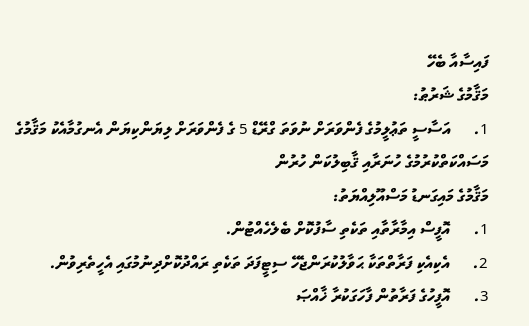ފައިސާއާ ބެހޭ
މަޤާމުގެ ޝަރުޠު:
1.      އަސާސީ ތަޢުލީމުގެ ފެންވަރަށް ނުވަތަ ގްރޭޑް 5 ގެ ފެންވަރަށް ލިޔަންކިޔަން އެނގުމާއެކު މަޤާމުގެ މަސައްކަތްކުރުމުގެ ހުނަރާއި ޤާބިލުކަން ހުރުން
މަޤާމުގެ މައިގަނޑު މަސްއޫލިއްޔަތު:
1.      އޮފީސް އިމާރާތާއި ތަކެތި ސާފުކޮށް ބެލެހެއްޓުން.
2.      އެކިއެކި ފަރާތްތަކާ ޙަވާލުކުރަންޖެހޭ ސިޓީފަދަ ތަކެތި ރައްދުކޮށްދިނުމުގައި އެހީތެރިވުން.
3.      އޮފީހުގެ ފަރާތުން ފާހަގަކުރާ ޚާއްޞަ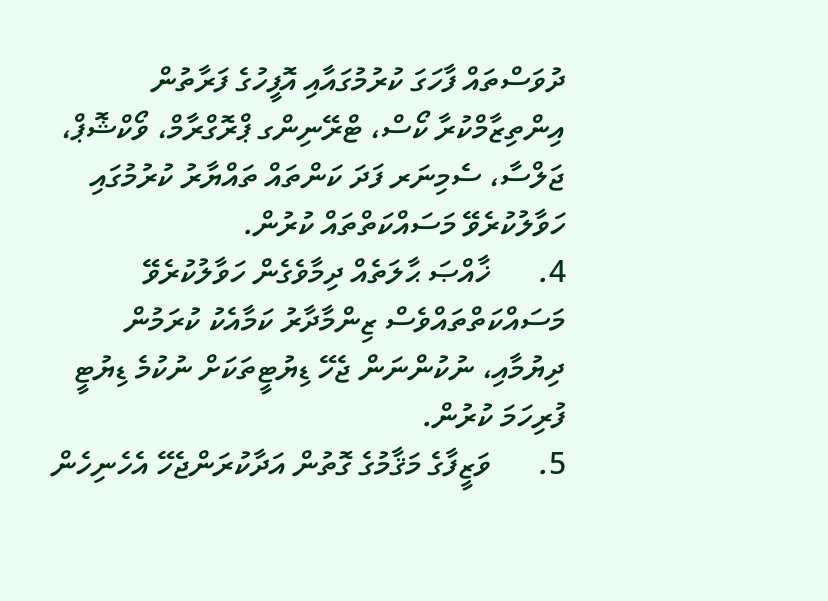ދުވަސްތައް ފާހަގަ ކުރުމުގައާއި އޮފީހުގެ ފަރާތުން އިންތިޒާމްކުރާ ކޯސް، ޓްރޭނިންގ ޕްރޮގްރާމް، ވޯކްޝޮޕް، ޖަލްސާ، ސެމިނަރ ފަދަ ކަންތައް ތައްޔާރު ކުރުމުގައި ހަވާލުކުރެވޭ މަސައްކަތްތައް ކުރުން.
4.      ޚާއްޞަ ޙާލަތެއް ދިމާވެގެން ހަވާލުކުރެވޭ މަސައްކަތްތައްވެސް ޒިންމާދާރު ކަމާއެކު ކުރަމުން ދިޔުމާއި، ނުކުންނަން ޖެހޭ ޑިޔުޓީތަކަށް ނުކުމެ ޑިޔުޓީ ފުރިހަމަ ކުރުން.
5.      ވަޒީފާގެ މަޤާމުގެ ގޮތުން އަދާކުރަންޖެހޭ އެހެނިހެން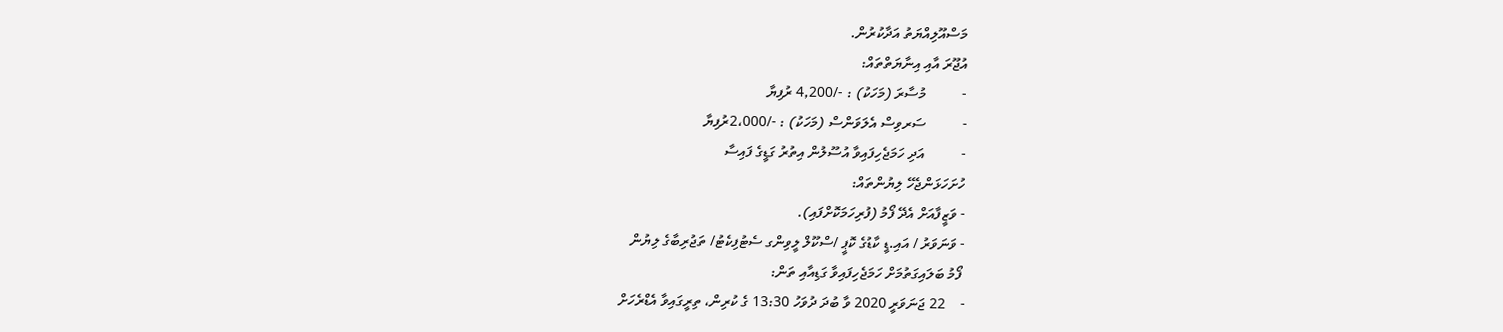މަސްއޫލިއްޔަތު އަދާކުރުން.
އުޖޫރަ އާއި އިނާޔަތްތައް:
-          މުސާރަ (މަހަކު) : -/4,200 ރުފިޔާ
-          ސަރވިސް އެލަވަންސް (މަހަކު) : -/2،000ރުފިޔާ
-          އަދި ހަމަޖެހިފައިވާ އުސޫލުން އިތުރު ގަޑީގެ ފައިސާ
ހުށަހަޅަންޖެހޭ ލިޔުންތައް:
- ވަޒީފާއަށް އެދޭ ފޯމު (ފުރިހަމަކޮށްފައި).
- ވަނަވަރު / އައި.ޑީ ކާޑުގެ ކޮޕީ /ސްކޫލް ލީވިންގ ސެޓުފިކެޓު/ ތަޖުރިބާގެ ލިޔުން
 ފޯމު ބަލައިގަތުމަށް ހަމަޖެހިފައިވާ ގަޑިއާއި ތަން:
-    22 ޖަނަވަރީ 2020 ވާ ބުދަ ދުވަހު 13:30 ގެ ކުރިން، ތިރީގައިވާ އެޑްރެހަށް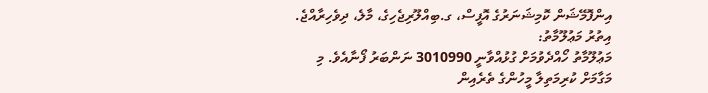އިންފޮމޭޝަން ކޮމިޝަނަރުގެ އޮފީސް، ގ.ބިއްލޫރިޖެހިގެ، މާލެ، ދިވެހިރާއްޖެ.
އިތުރު މަޢުލޫމާތު:
މަޢުލޫމާތު ހޯއްދެވުމަށް ގުޅުއްވާނީ 3010990 ނަންބަރު ފޯނާއެވެ. މި މަގާމަށް ކުރިމަތިލާ މީހުންގެ ތެރެއިން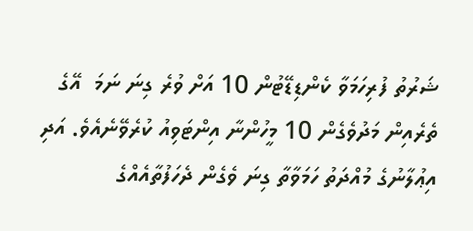ޝަރުތު ފުރިހަމަވާ ކެންޑިޑޭޓުން 10 އަށް ވުރެ ގިނަ ނަމަ  އޭގެ ތެރެއިން މަދުވެގެން 10 މީހުންނާ އިންޓަވިއު ކުރެވޭނެއެވެ. އަދި އިޢުލާނުގެ މުއްދަތު ހަމަވާތާ ގިނަ ވެގެން ދެހަފުތާއެއްގެ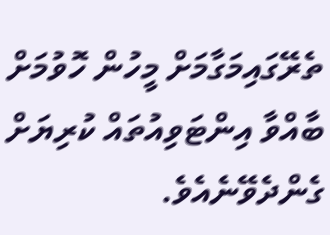ތެރޭގައިމަގާމަށް މީހުން ހޮވުމަށް ބާއްވާ އިންޓަވިއުތައް ކުރިޔަށް ގެންދެވޭނެއެވެ.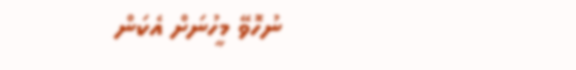ނުހޮވޭ މީހުނަށް އެކަން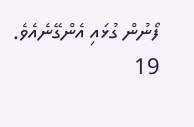ފޯނުން ގުޅައި އެންގޭނެއެވެ.
19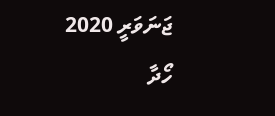ޖަނަވަރީ 2020
ހޯދާ